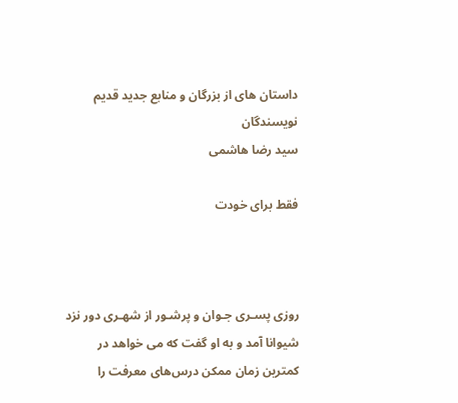داستان های از بزرگان و منابع جدید قدیم
نويسندگان
سید رضا هاشمی

فقط برای خودت



روزی پسـری جـوان و پرشـور از شهـری دور نزد شیوانا آمد و به او گفت که می خواهد در کمترین زمان ممکن درس‌های معرفت را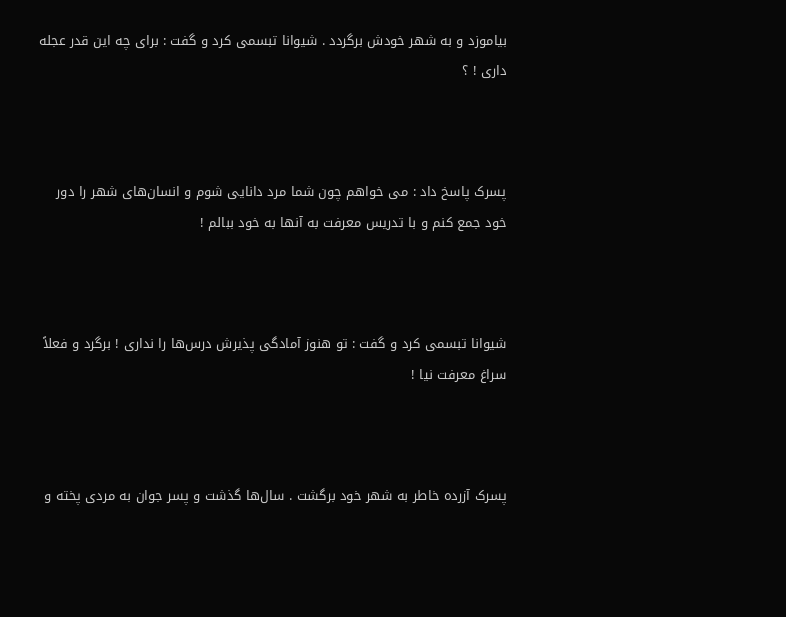بیاموزد و به شهر خودش برگردد . شیوانا تبسمی کرد و گفت : برای چه این قدر عجله داری ! ؟



پسرک پاسخ داد : می خواهم چون شما مرد دانایی شوم و انسان‌های شهر را دور خود جمع کنم و با تدریس معرفت به آنها به خود ببالم !



شیوانا تبسمی کرد و گفت : تو هنوز آمادگی پذیرش درس‌ها را نداری ! برگرد و فعلاً سراغ معرفت نیا !



پسرک آزرده خاطر به شهر خود برگشت . سال‌ها گذشت و پسر جوان به مردی پخته و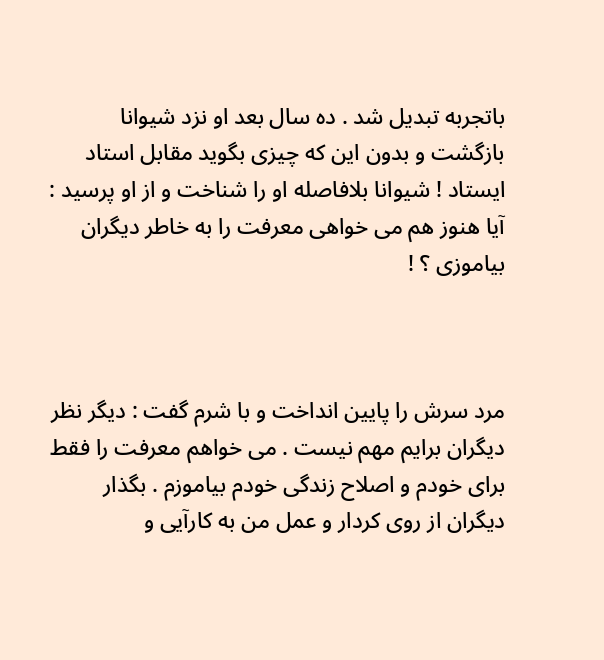باتجربه تبدیل شد . ده سال بعد او نزد شیوانا بازگشت و بدون این که چیزی بگوید مقابل استاد ایستاد ! شیوانا بلافاصله او را شناخت و از او پرسید : آیا هنوز هم می خواهی معرفت را به خاطر دیگران بیاموزی ؟ !



مرد سرش را پایین انداخت و با شرم گفت : دیگر نظر دیگران برایم مهم نیست . می خواهم معرفت را فقط برای خودم و اصلاح زندگی خودم بیاموزم . بگذار دیگران از روی کردار و عمل من به کارآیی و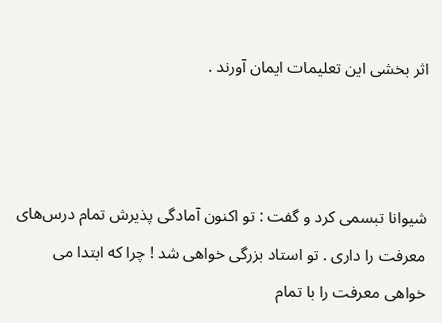اثر بخشی این تعلیمات ایمان آورند .



شیوانا تبسمی کرد و گفت : تو اکنون آمادگی پذیرش تمام درس‌های معرفت را داری . تو استاد بزرگی خواهی شد ! چرا که ابتدا می خواهی معرفت را با تمام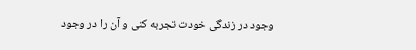وجود در زندگی خودت تجربه کنی و آن را در وجود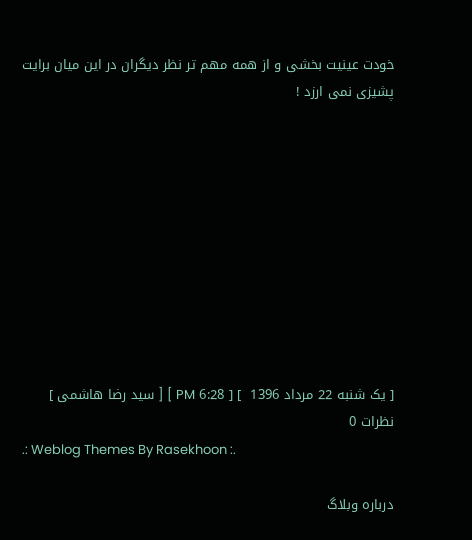خودت عینیت بخشی و از همه مهم تر نظر دیگران در این میان برایت پشیزی نمی ارزد !










[ یک شنبه 22 مرداد 1396  ] [ 6:28 PM ] [ سید رضا هاشمی ]
نظرات 0
.: Weblog Themes By Rasekhoon :.

درباره وبلاگ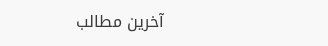آخرين مطالب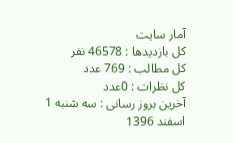آمار سایت
كل بازديدها : 46578 نفر
كل مطالب : 769 عدد
کل نظرات : 0عدد
آخرین بروز رسانی : سه شنبه 1 اسفند 1396